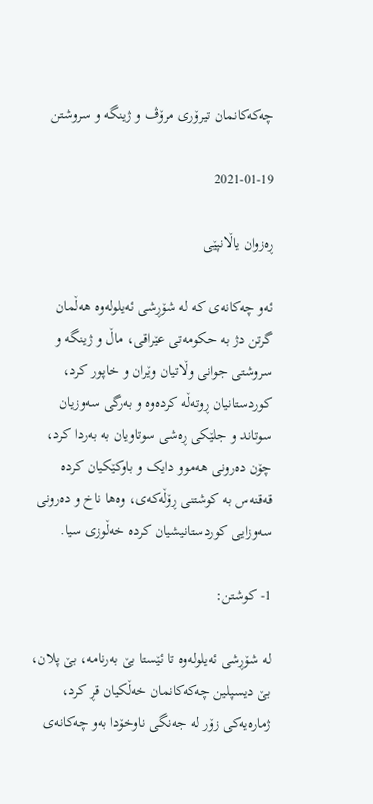چەکەکانمان تیرۆری مرۆڤ و ژینگە و سروشتن

2021-01-19

ڕەزوان یاڵانپێی

ئەو چەکانەی کە لە شۆڕشی ئەیلولەوە هەڵمان گرتن دژ بە حکومەتی عێراقی، ماڵ و ژینگە و سروشتی جوانی وڵاتیان وێران و خاپور کرد، کوردستانیان ڕوتەڵە کردەوە و بەرگی سەوزیان سوتاند و جلێکی ڕەشی سوتاویان بە بەردا کرد، چۆن دەرونی هەموو دایک و باوکێکیان کردە قەقنەس بە کوشتنی ڕۆڵەکەی، وەها ناخ و دەرونی سەوزایی کوردستانیشیان کردە خەڵوزی سیا.

1- کوشتن:

لە شۆڕشی ئەیلولەوە تا ئێستا بێ بەرنامە، بێ پلان، بێ دیسپلین چەکەکانمان خەڵکیان قڕ کرد، ژمارەیەکی زۆر لە جەنگی ناوخۆدا بەو چەکانەی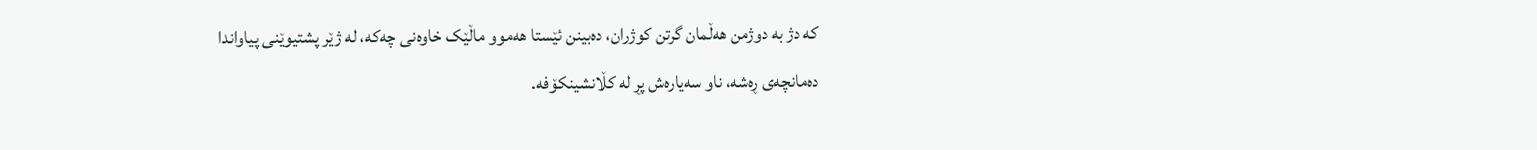کە دژ بە دوژمن هەڵمان گرتن کوژران، دەبینن ئێستا هەموو ماڵێک خاوەنی چەکە، لە ژێر پشتیوێنی پیاواندا دەمانچەی ڕەشە، ناو سەیارەش پڕ لە کڵانشینکۆفە.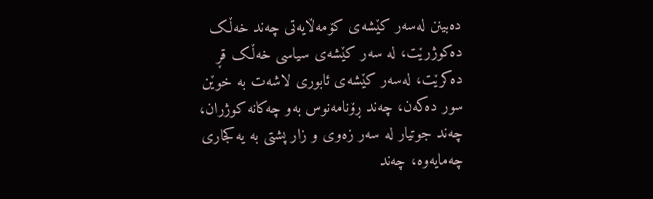دەبینن لەسەر کێشەی کۆمەڵایەتی چەند خەڵک دەکوژرێت، لە سەر کێشەی سیاسی خەڵک قڕ دەکرێت، لەسەر کێشەی ئابوری لاشەت بە خوێن سور دەکەن، چەند ڕۆنامەنوس بەو چەکانە کوژران، چەند جوتیار لە سەر زەوی و زار پشتی بە یەکجاری چەمایەوە، چەند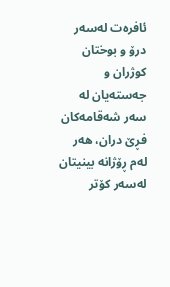ئافرەت لەسەر درۆ و بوختان کوژران و جەستەیان لە سەر شەقامەکان فڕێ دران، هەر لەم ڕۆژانە بینیتان لەسەر کۆتر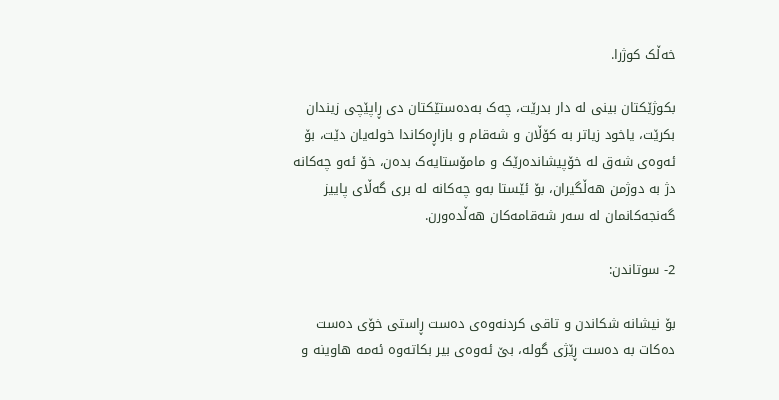خەڵک کوژرا.

بکوژێکتان بینی لە دار بدرێت، چەک بەدەستێکتان دی ڕاپێچی زیندان بکرێت، یاخود زیاتر بە کۆڵان و شەقام و بازاڕەکاندا خولەیان دێت، بۆ ئەوەی شەق لە خۆپیشاندەرێک و مامۆستایەک بدەن، خۆ ئەو چەکانە دژ بە دوژمن هەڵگیران، بۆ ئێستا بەو چەکانە لە بری گەڵای پاییز گەنجەکانمان لە سەر شەقامەکان هەڵدەورن.

2- سوتاندن:

بۆ نیشانە شکاندن و تاقی کردنەوەی دەست ڕاستی خۆی دەست دەکات بە دەست ڕێژی گولە، بێ ئەوەی بیر بکاتەوە ئەمە هاوینە و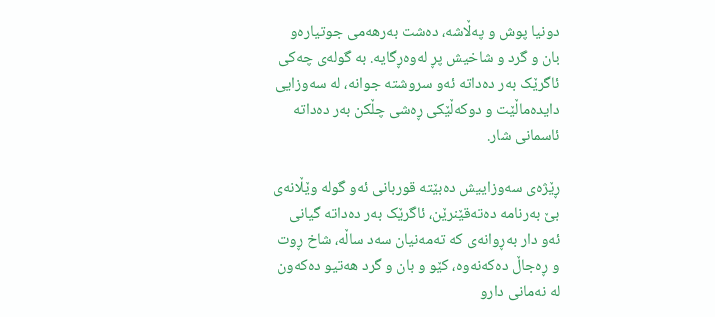دونیا پوش و پەڵاشە، دەشت بەرهەمی جوتیارەو بان و گرد و شاخیش پڕ لەوەڕگایه. بە گولەی چەکی ئاگرێک بەر دەداتە ئەو سروشتە جوانە، لە سەوزایی دایدەماڵێت و دوکەڵێکی ڕەشی چڵکن بەر دەداتە ئاسمانی شار.

ڕێژەی سەوزاییش دەبێتە قوربانی ئەو گولە وێڵانەی بێ بەرنامە دەتەقێنرێن، ئاگرێک بەر دەداتە گیانی ئەو دار بەڕوانەی کە تەمەنیان سەد ساڵە، شاخ ڕوت و ڕەجاڵ دەکەنەوە، کێو و بان و گرد هەتیو دەکەون لە نەمانی دارو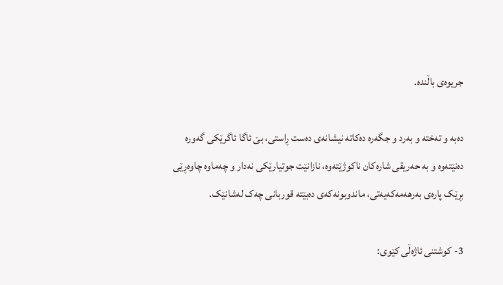جریوەی باڵندە.

دەبە و تەختە و بەرد و جگەرە دەکاتە نیشانەی دەست ڕاستی، بێ ئاگا ئاگرێکی گەورە دەنێتەوە و بە حەریقی شارەکان ناکوژێتەوە، نازانێت جوتیارێکی نەدار و چەماوە چاوەڕێی بڕێک پارەی بەرهەمەکەیەتی، ماندوبونەکەی دەبێتە قوربانی چەک لەشانێک.

3- کوشتنی ئاژەڵی کێوی: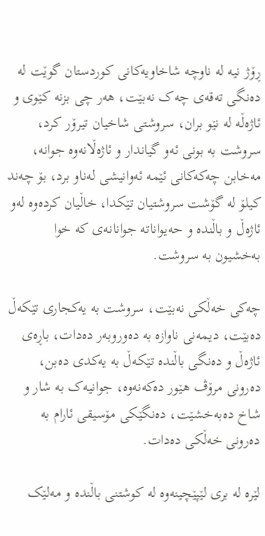ڕۆژ نیە لە ناوچە شاخاویەکانی کوردستان گوێت لە دەنگی تەقەی چەک نەبێت، هەر چی بزنە کێوی و ئاژەڵە لە نێو بران، سروشتی شاخیان تیرۆر کرد، سروشت بە بونی ئەو گیاندار و ئاژەڵانەوە جوانە، مەخابن چەکەکانی ئێمە ئەوانیشی لەناو برد، بۆ چەند کیلۆ لە گۆشت سروشتیان تێکدا، خاڵیان کردەوە لەو ئاژەڵ و باڵندە و حەیواناتە جوانانەی کە خوا بەخشیون بە سروشت.

چەکی خەڵکی نەبێت، سروشت بە یەکجاری تێکەڵ دەبێت، دیمەنی ناوازە بە دەوروبەر دەدات، باڕەی ئاژەڵ و دەنگی باڵندە تێکەڵ بە یەکدی دەبن، دەرونی مرۆڤ هێور دەکەنەوە، جوانیەک بە شار و شاخ دەبەخشێت، دەنگێکی مۆسیقی ئارام بە دەرونی خەڵکی دەدات.

لێرە لە بری لێپێچینەوە لە کوشتنی باڵندە و مەلێک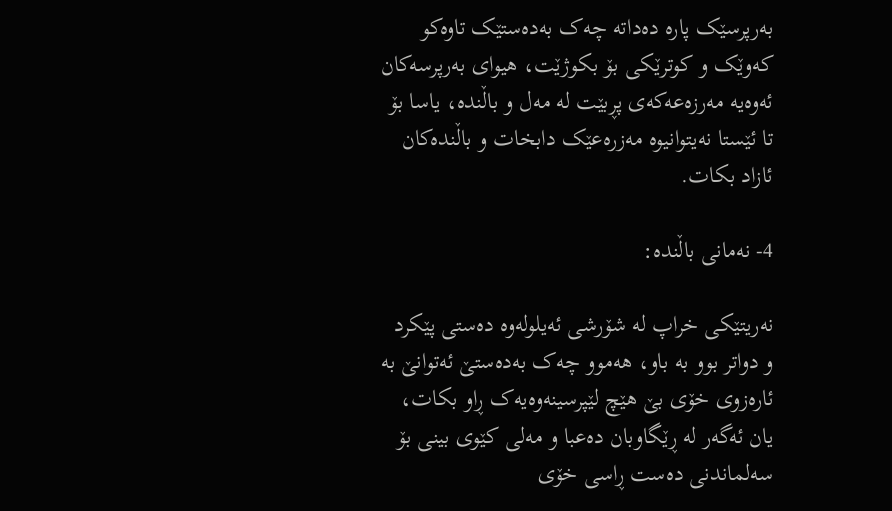بەرپرسێک پارە دەداتە چەک بەدەستێک تاوەکو کەوێک و کوترێکی بۆ بکوژێت، هیوای بەرپرسەکان ئەوەیە مەرزەعەکەی پڕبێت لە مەل و باڵندە، یاسا بۆ تا ئێستا نەیتوانیوە مەزرەعێک دابخات و باڵندەکان ئازاد بکات.

4- نەمانی باڵندە:

نەریتێکی خراپ لە شۆرشی ئەیلولەوە دەستی پێکرد و دواتر بوو بە باو، هەموو چەک بەدەستێ ئەتوانێ بە ئارەزوی خۆی بێ هێچ لێپرسینەوەیەک ڕاو بکات، یان ئەگەر لە ڕێگاوبان دەعبا و مەلی کێوی بینی بۆ سەلماندنی دەست ڕاسی خۆی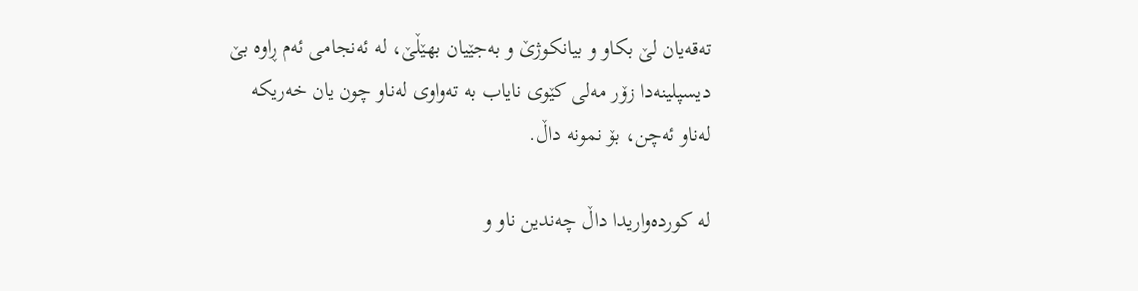تەقەیان لێ بکاو و بیانکوژێ و بەجێیان بهێڵێ، لە ئەنجامی ئەم ڕاوە بێ دیسپلینەدا زۆر مەلی کێوی نایاب بە تەواوی لەناو چون یان خەریکە لەناو ئەچن، بۆ نمونە داڵ.

لە کوردەواریدا داڵ چەندین ناو و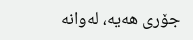جۆری هەیە، لەوانە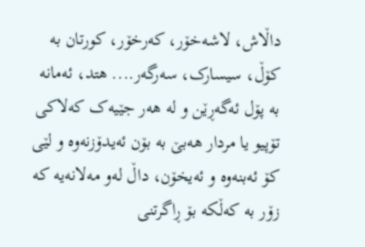داڵاش، لاشەخۆر، کەرخۆر، کورتان بە کۆڵ، سیسارک، سەرگەر.... هتد، ئەمانە بە پۆل ئەگەڕێن و لە هەر جێیەک کەلاکی تۆپیو یا مردار هەبێ بە بۆن ئەیدۆزنەوە و لێی کۆ ئەبنەوە و ئەیخۆن، داڵ لەو مەلانەیە کە زۆر بە کەڵکە بۆ ڕاگرتنی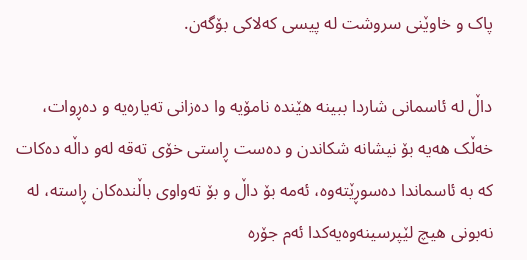پاک و خاوێنی سروشت لە پیسی کەلاکی بۆگەن.

داڵ لە ئاسمانی شاردا ببینە هێندە نامۆیە وا دەزانی تەیارەیه و دەڕوات، خەڵک هەیە بۆ نیشانە شکاندن و دەست ڕاستی خۆی تەقە لەو داڵە دەکات کە بە ئاسماندا دەسوڕێتەوە، ئەمە بۆ داڵ و بۆ تەواوی باڵندەکان ڕاستە، لە نەبونی هیچ لێپرسینەوەیەکدا ئەم جۆرە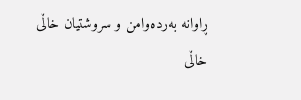ڕاوانە بەردەوامن و سروشتیان خاڵی خاڵی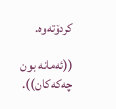کردۆتەوە.

((ئەمانە بون چەکەکان)).